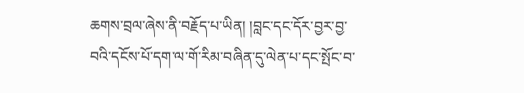ཆགས་བྲལ་ཞེས་ནི་བརྗོད་པ་ཡིན། །བླང་དང་དོར་བྱར་བྱ་བའི་དངོས་པོ་དག་ལ་གོ་རིམ་བཞིན་དུ་ལེན་པ་དང་སྤོང་བ་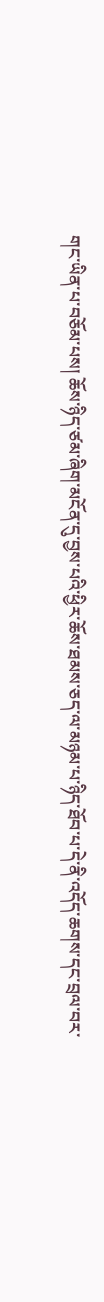གང་ཡིན་པ་བཅོམ་པས། ཆོས་ཉིད་ཙམ་ཞིག་མངོན་དུ་བྱས་པའི་ཕྱིར་ཆོས་ཐམས་ཅད་ལ་མཉམ་པ་ཉིད་ཐོབ་པ་དེ་ནི་འདོད་ཆགས་དང་བྲལ་བར་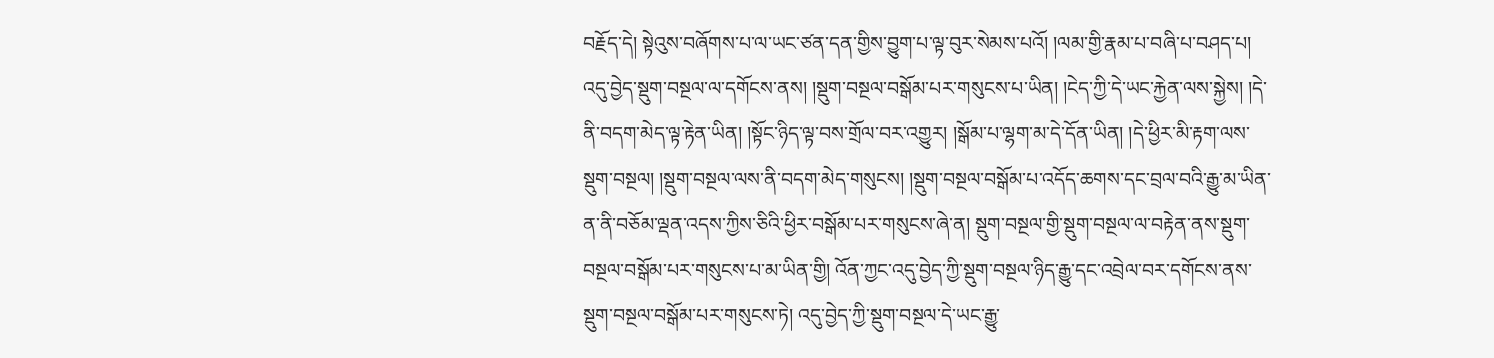བརྗོད་དེ། སྟེའུས་བཞོགས་པ་ལ་ཡང་ཙན་དན་གྱིས་བྱུག་པ་ལྟ་བུར་སེམས་པའོ། །ལམ་གྱི་རྣམ་པ་བཞི་པ་བཤད་པ། འདུ་བྱེད་སྡུག་བསྔལ་ལ་དགོངས་ནས། །སྡུག་བསྔལ་བསྒོམ་པར་གསུངས་པ་ཡིན། །ངེད་ཀྱི་དེ་ཡང་རྐྱེན་ལས་སྐྱེས། །དེ་ནི་བདག་མེད་ལྟ་རྟེན་ཡིན། །སྟོང་ཉིད་ལྟ་བས་གྲོལ་བར་འགྱུར། །སྒོམ་པ་ལྷག་མ་དེ་དོན་ཡིན། །དེ་ཕྱིར་མི་རྟག་ལས་སྡུག་བསྔལ། །སྡུག་བསྔལ་ལས་ནི་བདག་མེད་གསུངས། །སྡུག་བསྔལ་བསྒོམ་པ་འདོད་ཆགས་དང་བྲལ་བའི་རྒྱུ་མ་ཡིན་ན་ནི་བཅོམ་ལྡན་འདས་ཀྱིས་ཅིའི་ཕྱིར་བསྒོམ་པར་གསུངས་ཞེ་ན། སྡུག་བསྔལ་གྱི་སྡུག་བསྔལ་ལ་བརྟེན་ནས་སྡུག་བསྔལ་བསྒོམ་པར་གསུངས་པ་མ་ཡིན་གྱི། འོན་ཀྱང་འདུ་བྱེད་ཀྱི་སྡུག་བསྔལ་ཉིད་རྒྱུ་དང་འབྲེལ་བར་དགོངས་ནས་སྡུག་བསྔལ་བསྒོམ་པར་གསུངས་ཏེ། འདུ་བྱེད་ཀྱི་སྡུག་བསྔལ་དེ་ཡང་རྒྱུ་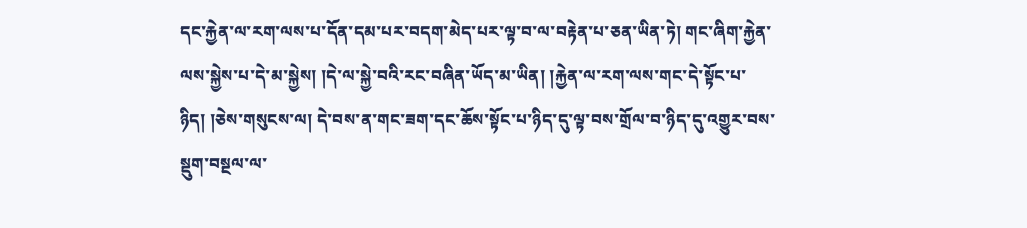དང་རྐྱེན་ལ་རག་ལས་པ་དོན་དམ་པར་བདག་མེད་པར་ལྟ་བ་ལ་བརྟེན་པ་ཅན་ཡིན་ཏེ། གང་ཞིག་རྐྱེན་ལས་སྐྱེས་པ་དེ་མ་སྐྱེས། །དེ་ལ་སྐྱེ་བའི་རང་བཞིན་ཡོད་མ་ཡིན། །རྐྱེན་ལ་རག་ལས་གང་དེ་སྟོང་པ་ཉིད། །ཅེས་གསུངས་ལ། དེ་བས་ན་གང་ཟག་དང་ཆོས་སྟོང་པ་ཉིད་དུ་ལྟ་བས་གྲོལ་བ་ཉིད་དུ་འགྱུར་བས་སྡུག་བསྔལ་ལ་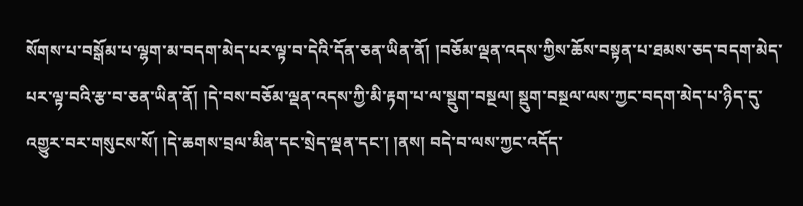སོགས་པ་བསྒོམ་པ་ལྷག་མ་བདག་མེད་པར་ལྟ་བ་དེའི་དོན་ཅན་ཡིན་ནོ། །བཅོམ་ལྡན་འདས་ཀྱིས་ཆོས་བསྟན་པ་ཐམས་ཅད་བདག་མེད་པར་ལྟ་བའི་རྩ་བ་ཅན་ཡིན་ནོ། །དེ་བས་བཅོམ་ལྡན་འདས་ཀྱི་མི་རྟག་པ་ལ་སྡུག་བསྔལ། སྡུག་བསྔལ་ལས་ཀྱང་བདག་མེད་པ་ཉིད་དུ་འགྱུར་བར་གསུངས་སོ། །དེ་ཆགས་བྲལ་མིན་དང་སྲེད་ལྡན་དང་། །ནས། བདེ་བ་ལས་ཀྱང་འདོད་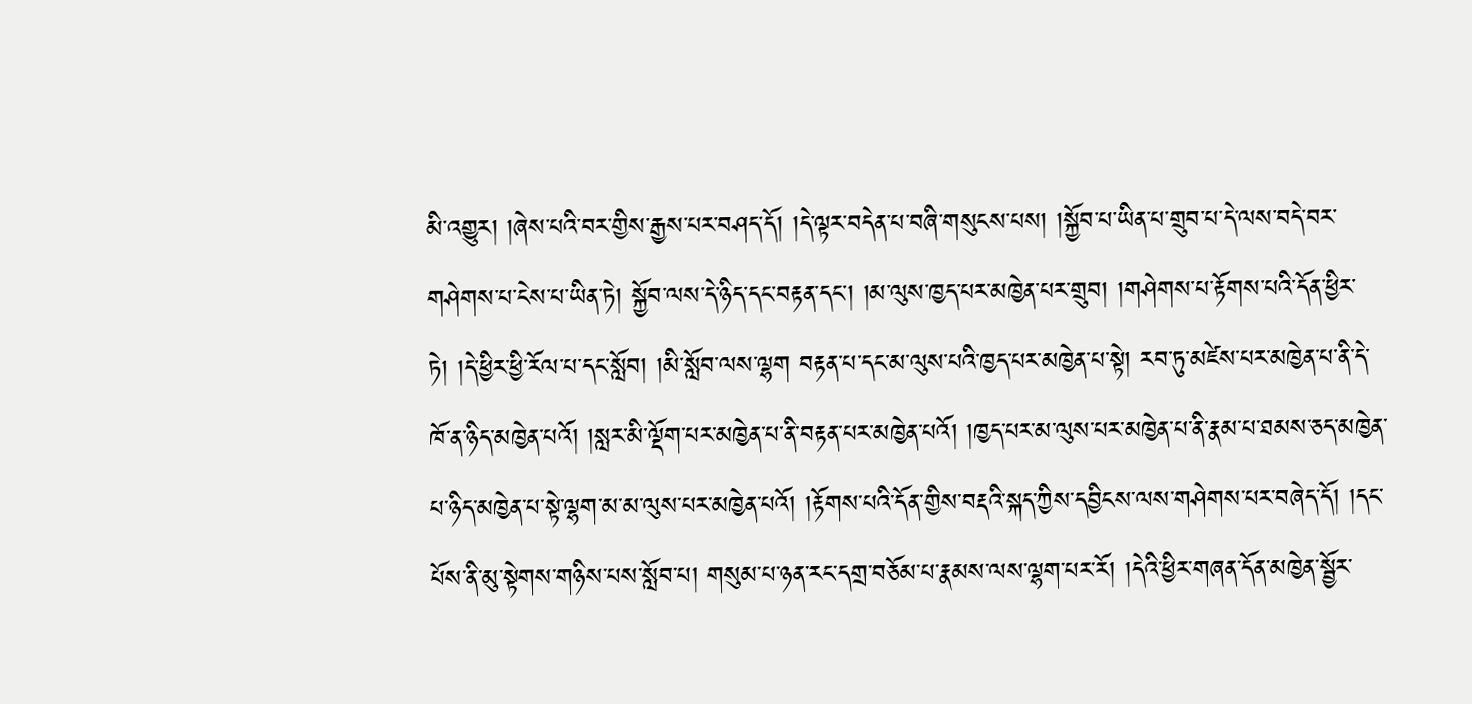མི་འགྱུར། །ཞེས་པའི་བར་གྱིས་རྒྱས་པར་བཤད་དོ། །དེ་ལྟར་བདེན་པ་བཞི་གསུངས་པས། །སྐྱོབ་པ་ཡིན་པ་གྲུབ་པ་དེ་ལས་བདེ་བར་གཤེགས་པ་ངེས་པ་ཡིན་ཏེ། སྐྱོབ་ལས་དེ་ཉིད་དང་བརྟན་དང་། །མ་ལུས་ཁྱད་པར་མཁྱེན་པར་གྲུབ། །གཤེགས་པ་རྟོགས་པའི་དོན་ཕྱིར་ཏེ། །དེ་ཕྱིར་ཕྱི་རོལ་པ་དང་སློབ། །མི་སློབ་ལས་ལྷག བརྟན་པ་དང་མ་ལུས་པའི་ཁྱད་པར་མཁྱེན་པ་སྟེ། རབ་ཏུ་མཛེས་པར་མཁྱེན་པ་ནི་དེ་ཁོ་ན་ཉིད་མཁྱེན་པའོ། །སླར་མི་ལྡོག་པར་མཁྱེན་པ་ནི་བརྟན་པར་མཁྱེན་པའོ། །ཁྱད་པར་མ་ལུས་པར་མཁྱེན་པ་ནི་རྣམ་པ་ཐམས་ཅད་མཁྱེན་པ་ཉིད་མཁྱེན་པ་སྟེ་ལྷག་མ་མ་ལུས་པར་མཁྱེན་པའོ། །རྟོགས་པའི་དོན་གྱིས་བརྡའི་སྐད་ཀྱིས་དབྱིངས་ལས་གཤེགས་པར་བཞེད་དོ། །དང་པོས་ནི་མུ་སྟེགས་གཉིས་པས་སློབ་པ། གསུམ་པ་ཉན་རང་དགྲ་བཅོམ་པ་རྣམས་ལས་ལྷག་པར་རོ། །དེའི་ཕྱིར་གཞན་དོན་མཁྱེན་སྦྱོར་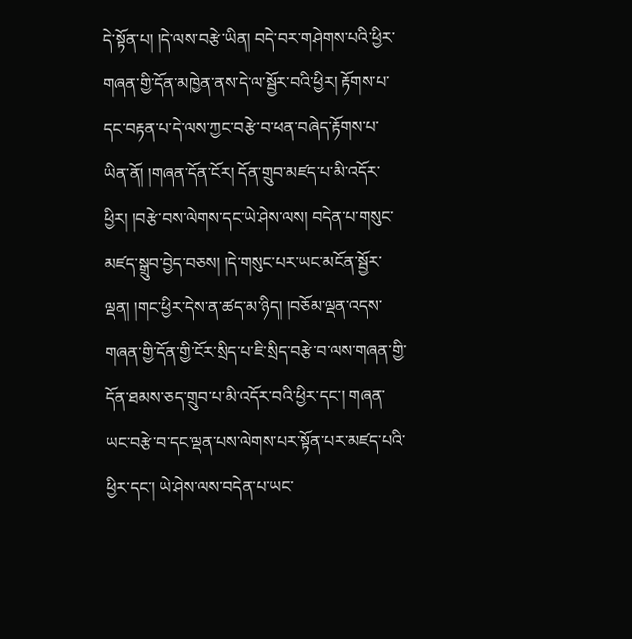དེ་སྟོན་པ། །དེ་ལས་བརྩེ་ཡིན། བདེ་བར་གཤེགས་པའི་ཕྱིར་གཞན་གྱི་དོན་མཁྱེན་ནས་དེ་ལ་སྦྱོར་བའི་ཕྱིར། རྟོགས་པ་དང་བརྟན་པ་དེ་ལས་ཀྱང་བརྩེ་བ་ཕན་བཞེད་རྟོགས་པ་ཡིན་ནོ། །གཞན་དོན་ངོར། དོན་གྲུབ་མཛད་པ་མི་འདོར་ཕྱིར། །བརྩེ་བས་ལེགས་དང་ཡེ་ཤེས་ལས། བདེན་པ་གསུང་མཛད་སྒྲུབ་བྱེད་བཅས། །དེ་གསུང་པར་ཡང་མངོན་སྦྱོར་ལྡན། །གང་ཕྱིར་དེས་ན་ཚད་མ་ཉིད། །བཅོམ་ལྡན་འདས་གཞན་གྱི་དོན་གྱི་ངོར་སྲིད་པ་ཇི་སྲིད་བརྩེ་བ་ལས་གཞན་གྱི་དོན་ཐམས་ཅད་གྲུབ་པ་མི་འདོར་བའི་ཕྱིར་དང་། གཞན་ཡང་བརྩེ་བ་དང་ལྡན་པས་ལེགས་པར་སྟོན་པར་མཛད་པའི་ཕྱིར་དང་། ཡེ་ཤེས་ལས་བདེན་པ་ཡང་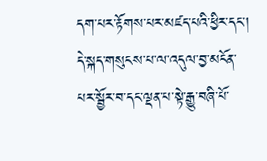དག་པར་རྟོགས་པར་མཛད་པའི་ཕྱིར་དང་། དེ་སྐད་གསུངས་པ་ལ་འདུལ་བྱ་མངོན་པར་སྦྱོར་བ་དང་ལྡན་པ་སྟེ་རྒྱུ་བཞི་པོ་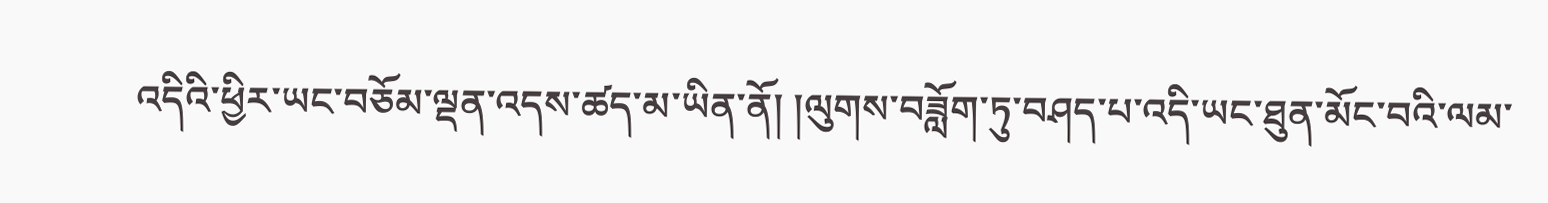འདིའི་ཕྱིར་ཡང་བཅོམ་ལྡན་འདས་ཚད་མ་ཡིན་ནོ། །ལུགས་བཟློག་ཏུ་བཤད་པ་འདི་ཡང་ཐུན་མོང་བའི་ལམ་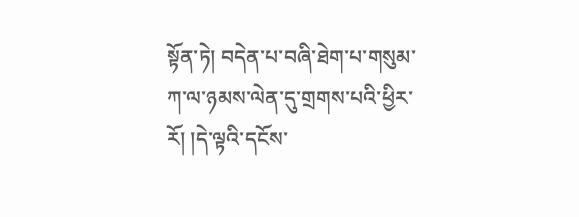སྟོན་ཏེ། བདེན་པ་བཞི་ཐེག་པ་གསུམ་ཀ་ལ་ཉམས་ལེན་དུ་གྲགས་པའི་ཕྱིར་རོ། །དེ་ལྟའི་དངོས་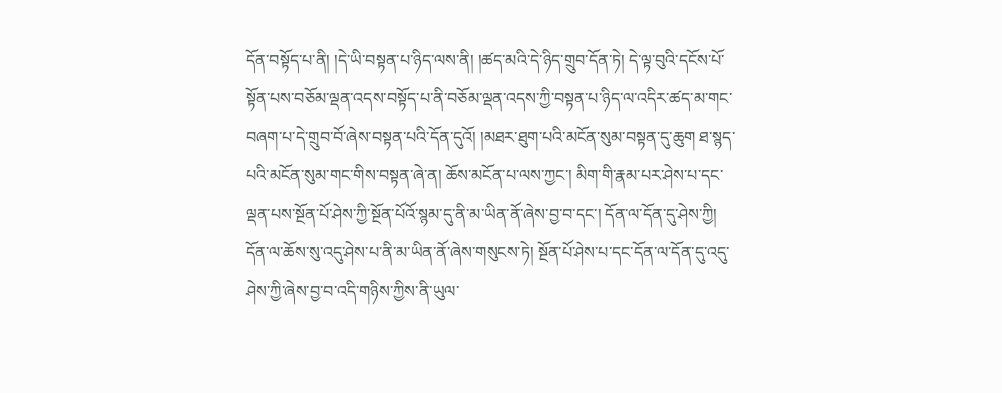དོན་བསྟོད་པ་ནི། །དེ་ཡི་བསྟན་པ་ཉིད་ལས་ནི། །ཚད་མའི་དེ་ཉིད་གྲུབ་དོན་ཏེ། དེ་ལྟ་བུའི་དངོས་པོ་སྟོན་པས་བཅོམ་ལྡན་འདས་བསྟོད་པ་ནི་བཅོམ་ལྡན་འདས་ཀྱི་བསྟན་པ་ཉིད་ལ་འདིར་ཚད་མ་གང་བཞག་པ་དེ་གྲུབ་བོ་ཞེས་བསྟན་པའི་དོན་དུའོ། །མཐར་ཐུག་པའི་མངོན་སུམ་བསྟན་དུ་ཆུག ཐ་སྙད་པའི་མངོན་སུམ་གང་གིས་བསྟན་ཞེ་ན། ཆོས་མངོན་པ་ལས་ཀྱང་། མིག་གི་རྣམ་པར་ཤེས་པ་དང་ལྡན་པས་སྔོན་པོ་ཤེས་ཀྱི་སྔོན་པོའོ་སྙམ་དུ་ནི་མ་ཡིན་ནོ་ཞེས་བྱ་བ་དང་། དོན་ལ་དོན་དུ་ཤེས་ཀྱི། དོན་ལ་ཆོས་སུ་འདུ་ཤེས་པ་ནི་མ་ཡིན་ནོ་ཞེས་གསུངས་ཏེ། སྔོན་པོ་ཤེས་པ་དང་དོན་ལ་དོན་དུ་འདུ་ཤེས་ཀྱི་ཞེས་བྱ་བ་འདི་གཉིས་ཀྱིས་ནི་ཡུལ་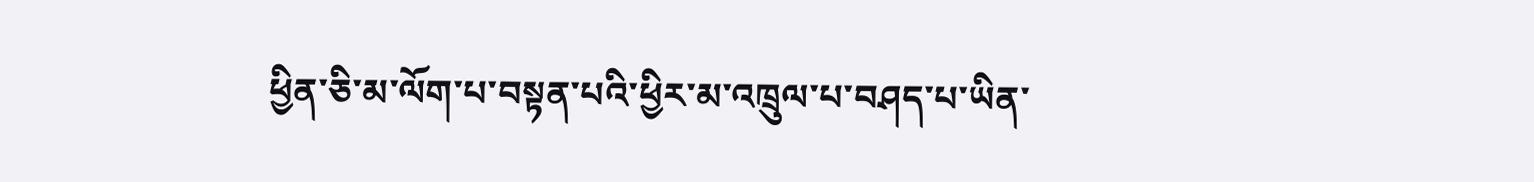ཕྱིན་ཅི་མ་ལོག་པ་བསྟན་པའི་ཕྱིར་མ་འཁྲུལ་པ་བཤད་པ་ཡིན་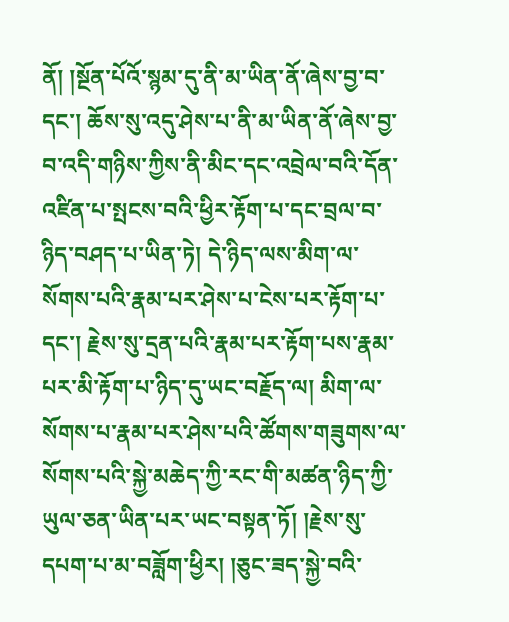ནོ། །སྔོན་པོའོ་སྙམ་དུ་ནི་མ་ཡིན་ནོ་ཞེས་བྱ་བ་དང་། ཆོས་སུ་འདུ་ཤེས་པ་ནི་མ་ཡིན་ནོ་ཞེས་བྱ་བ་འདི་གཉིས་ཀྱིས་ནི་མིང་དང་འབྲེལ་བའི་དོན་འཛིན་པ་སྤངས་བའི་ཕྱིར་རྟོག་པ་དང་བྲལ་བ་ཉིད་བཤད་པ་ཡིན་ཏེ། དེ་ཉིད་ལས་མིག་ལ་སོགས་པའི་རྣམ་པར་ཤེས་པ་ངེས་པར་རྟོག་པ་དང་། རྗེས་སུ་དྲན་པའི་རྣམ་པར་རྟོག་པས་རྣམ་པར་མི་རྟོག་པ་ཉིད་དུ་ཡང་བརྗོད་ལ། མིག་ལ་སོགས་པ་རྣམ་པར་ཤེས་པའི་ཚོགས་གཟུགས་ལ་སོགས་པའི་སྐྱེ་མཆེད་ཀྱི་རང་གི་མཚན་ཉིད་ཀྱི་ཡུལ་ཅན་ཡིན་པར་ཡང་བསྟན་ཏོ། །རྗེས་སུ་དཔག་པ་མ་བཟློག་ཕྱིར། །ཅུང་ཟད་སྐྱེ་བའི་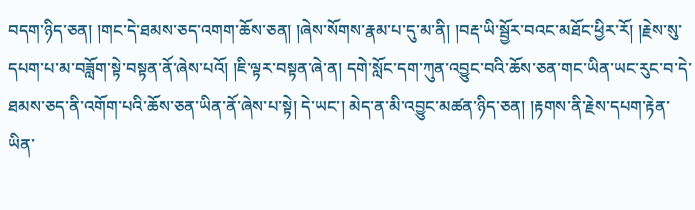བདག་ཉིད་ཅན། །གང་དེ་ཐམས་ཅད་འགག་ཆོས་ཅན། །ཞེས་སོགས་རྣམ་པ་དུ་མ་ནི། །བརྡ་ཡི་སྦྱོར་བའང་མཐོང་ཕྱིར་རོ། །རྗེས་སུ་དཔག་པ་མ་བཟློག་སྟེ་བསྟན་ནོ་ཞེས་པའོ། །ཇི་ལྟར་བསྟན་ཞེ་ན། དགེ་སློང་དག་ཀུན་འབྱུང་བའི་ཆོས་ཅན་གང་ཡིན་ཡང་རུང་བ་དེ་ཐམས་ཅད་ནི་འགོག་པའི་ཆོས་ཅན་ཡིན་ནོ་ཞེས་པ་སྟེ། དེ་ཡང་། མེད་ན་མི་འབྱུང་མཚན་ཉིད་ཅན། །རྟགས་ནི་རྗེས་དཔག་རྟེན་ཡིན་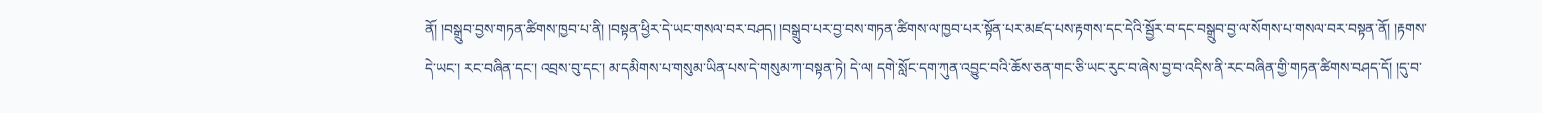ནོ། །བསྒྲུབ་བྱས་གཏན་ཚིགས་ཁྱབ་པ་ནི། །བསྟན་ཕྱིར་དེ་ཡང་གསལ་བར་བཤད། །བསྒྲུབ་པར་བྱ་བས་གཏན་ཚིགས་ལ་ཁྱབ་པར་སྟོན་པར་མཛད་པས་རྟགས་དང་དེའི་སྦྱོར་བ་དང་བསྒྲུབ་བྱ་ལ་སོགས་པ་གསལ་བར་བསྟན་ནོ། །རྟགས་དེ་ཡང་། རང་བཞིན་དང་། འབྲས་བུ་དང་། མ་དམིགས་པ་གསུམ་ཡིན་པས་དེ་གསུམ་ཀ་བསྟན་ཏེ། དེ་ལ། དགེ་སློང་དག་ཀུན་འབྱུང་བའི་ཆོས་ཅན་གང་ཅི་ཡང་རུང་བ་ཞེས་བྱ་བ་འདིས་ནི་རང་བཞིན་གྱི་གཏན་ཚིགས་བཤད་དོ། །དུ་བ་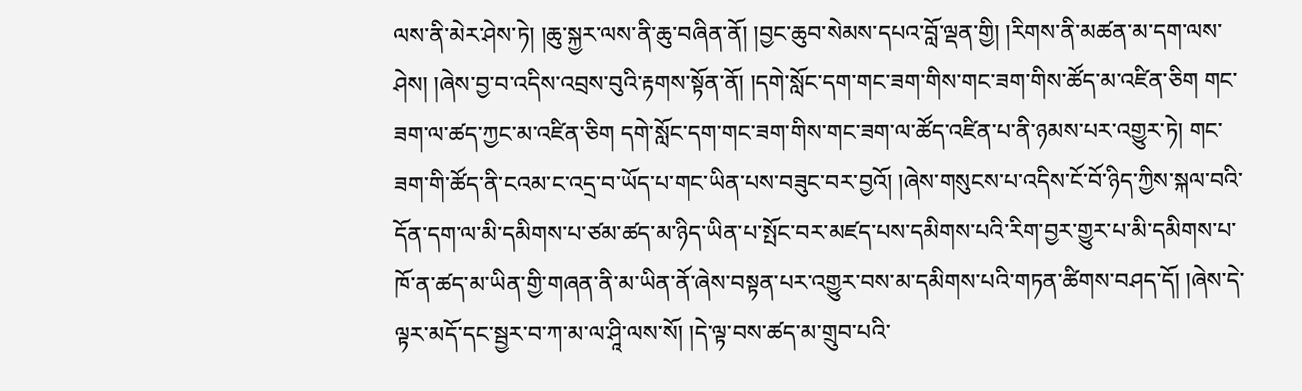ལས་ནི་མེར་ཤེས་ཏེ། །ཆུ་སྐྱར་ལས་ནི་ཆུ་བཞིན་ནོ། །བྱང་ཆུབ་སེམས་དཔའ་བློ་ལྡན་གྱི། །རིགས་ནི་མཚན་མ་དག་ལས་ཤེས། །ཞེས་བྱ་བ་འདིས་འབྲས་བུའི་རྟགས་སྟོན་ནོ། །དགེ་སློང་དག་གང་ཟག་གིས་གང་ཟག་གིས་ཚོད་མ་འཛིན་ཅིག གང་ཟག་ལ་ཚད་ཀྱང་མ་འཛིན་ཅིག དགེ་སློང་དག་གང་ཟག་གིས་གང་ཟག་ལ་ཚོད་འཛིན་པ་ནི་ཉམས་པར་འགྱུར་ཏེ། གང་ཟག་གི་ཚོད་ནི་ངའམ་ང་འདྲ་བ་ཡོད་པ་གང་ཡིན་པས་བཟུང་བར་བྱའོ། །ཞེས་གསུངས་པ་འདིས་ངོ་བོ་ཉིད་ཀྱིས་སྐལ་བའི་དོན་དག་ལ་མི་དམིགས་པ་ཙམ་ཚད་མ་ཉིད་ཡིན་པ་སྤོང་བར་མཛད་པས་དམིགས་པའི་རིག་བྱར་གྱུར་པ་མི་དམིགས་པ་ཁོ་ན་ཚད་མ་ཡིན་གྱི་གཞན་ནི་མ་ཡིན་ནོ་ཞེས་བསྟན་པར་འགྱུར་བས་མ་དམིགས་པའི་གཏན་ཚིགས་བཤད་དོ། །ཞེས་དེ་ལྟར་མདོ་དང་སྦྱར་བ་ཀ་མ་ལ་ཤཱི་ལས་སོ། །དེ་ལྟ་བས་ཚད་མ་གྲུབ་པའི་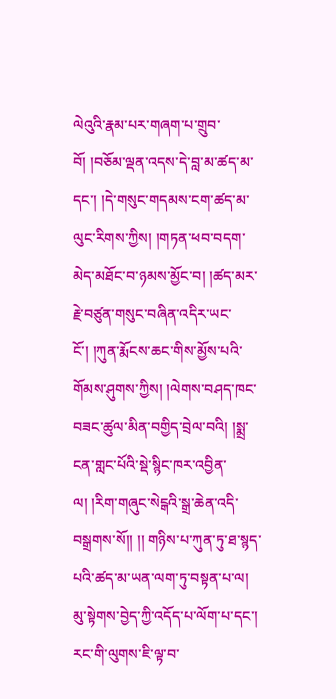ལེའུའི་རྣམ་པར་གཞག་པ་གྲུབ་བོ། །བཅོམ་ལྡན་འདས་དེ་བླ་མ་ཚད་མ་དང་། །དེ་གསུང་གདམས་ངག་ཚད་མ་ལུང་རིགས་ཀྱིས། །གཏན་ཕབ་བདག་མེད་མཐོང་བ་ཉམས་མྱོང་བ། །ཚད་མར་རྗེ་བཙུན་གསུང་བཞིན་འདིར་ཡང་ངོ་། །ཀུན་རྨོངས་ཆང་གིས་མྱོས་པའི་གོམས་ཤུགས་ཀྱིས། །ལེགས་བཤད་ཁང་བཟང་ཚུལ་མིན་བགྱིད་བྲེལ་བའི། །སྨྲ་ངན་གླང་པོའི་སྡེ་སྙིང་ཁར་འབྱིན་ལ། །རིག་གཞུང་སེངྒའི་སྒྲ་ཆེན་འདི་བསྒྲགས་སོ།། །། གཉིས་པ་ཀུན་ཏུ་ཐ་སྙད་པའི་ཚད་མ་ཡན་ལག་ཏུ་བསྟན་པ་ལ། མུ་སྟེགས་བྱེད་ཀྱི་འདོད་པ་ལོག་པ་དང་། རང་གི་ལུགས་ཇི་ལྟ་བ་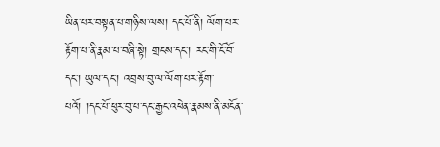ཡིན་པར་བསྟན་པ་གཉིས་ལས། དང་པོ་ནི། ལོག་པར་རྟོག་པ་ནི་རྣམ་པ་བཞི་སྟེ། གྲངས་དང་། རང་གི་ངོ་བོ་དང་། ཡུལ་དང་། འབྲས་བུ་ལ་ལོག་པར་རྟོག་པའོ། །དང་པོ་ཕུར་བུ་པ་དང་རྒྱང་འཕེན་རྣམས་ནི་མངོན་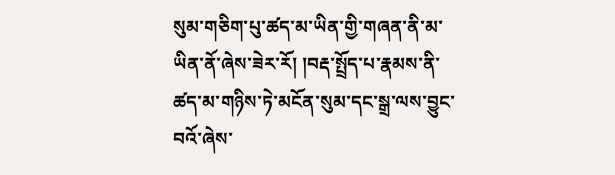སུམ་གཅིག་པུ་ཚད་མ་ཡིན་གྱི་གཞན་ནི་མ་ཡིན་ནོ་ཞེས་ཟེར་རོ། །བརྡ་སྤྲོད་པ་རྣམས་ནི་ཚད་མ་གཉིས་ཏེ་མངོན་སུམ་དང་སྒྲ་ལས་བྱུང་བའོ་ཞེས་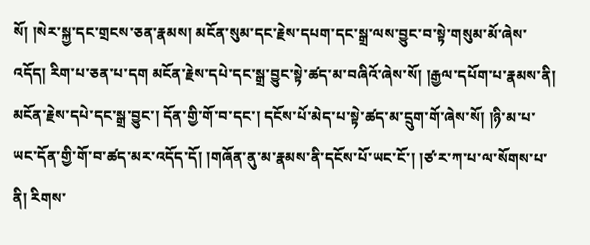སོ། །སེར་སྐྱ་དང་གྲངས་ཅན་རྣམས། མངོན་སུམ་དང་རྗེས་དཔག་དང་སྒྲ་ལས་བྱུང་བ་སྟེ་གསུམ་མོ་ཞེས་འདོད། རིག་པ་ཅན་པ་དག མངོན་རྗེས་དཔེ་དང་སྒྲ་བྱུང་སྟེ་ཚད་མ་བཞིའོ་ཞེས་སོ། །རྒྱལ་དཔོག་པ་རྣམས་ནི། མངོན་རྗེས་དཔེ་དང་སྒྲ་བྱུང་། དོན་གྱི་གོ་བ་དང་། དངོས་པོ་མེད་པ་སྟེ་ཚད་མ་དྲུག་གོ་ཞེས་སོ། །ཉི་མ་པ་ཡང་དོན་གྱི་གོ་བ་ཚད་མར་འདོད་དོ། །གཞོན་ནུ་མ་རྣམས་ནི་དངོས་པོ་ཡང་ངོ་། །ཙ་ར་ཀ་པ་ལ་སོགས་པ་ནི། རིགས་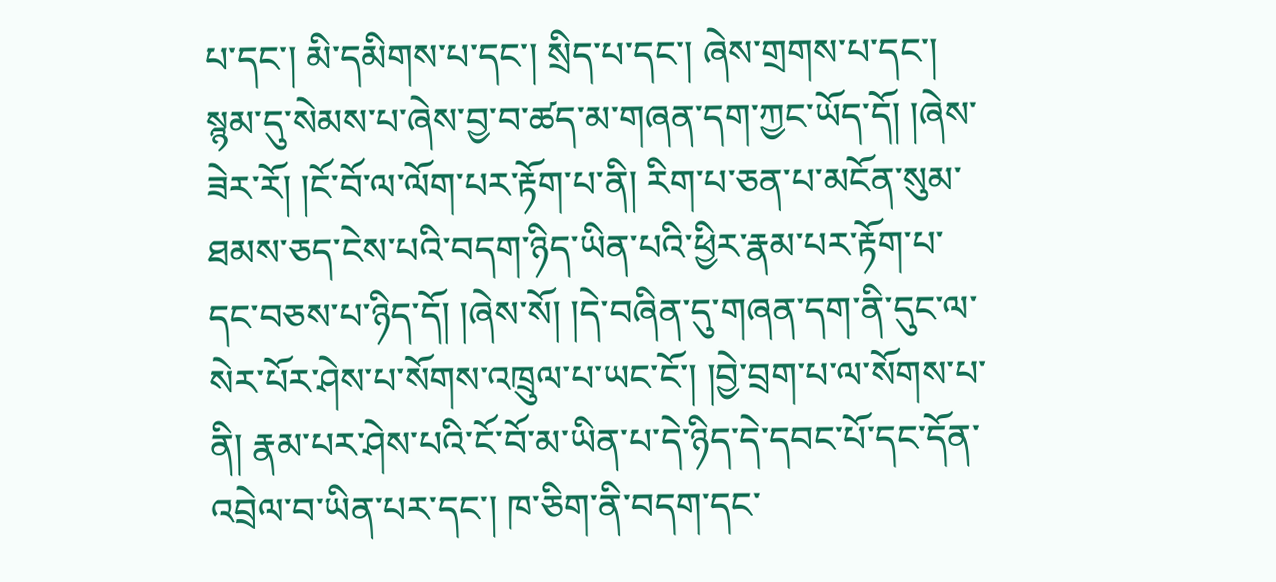པ་དང་། མི་དམིགས་པ་དང་། སྲིད་པ་དང་། ཞེས་གྲགས་པ་དང་། སྙམ་དུ་སེམས་པ་ཞེས་བྱ་བ་ཚད་མ་གཞན་དག་ཀྱང་ཡོད་དོ། །ཞེས་ཟེར་རོ། །ངོ་བོ་ལ་ལོག་པར་རྟོག་པ་ནི། རིག་པ་ཅན་པ་མངོན་སུམ་ཐམས་ཅད་ངེས་པའི་བདག་ཉིད་ཡིན་པའི་ཕྱིར་རྣམ་པར་རྟོག་པ་དང་བཅས་པ་ཉིད་དོ། །ཞེས་སོ། །དེ་བཞིན་དུ་གཞན་དག་ནི་དུང་ལ་སེར་པོར་ཤེས་པ་སོགས་འཁྲུལ་པ་ཡང་ངོ་། །བྱེ་བྲག་པ་ལ་སོགས་པ་ནི། རྣམ་པར་ཤེས་པའི་ངོ་བོ་མ་ཡིན་པ་དེ་ཉིད་དེ་དབང་པོ་དང་དོན་འབྲེལ་བ་ཡིན་པར་དང་། ཁ་ཅིག་ནི་བདག་དང་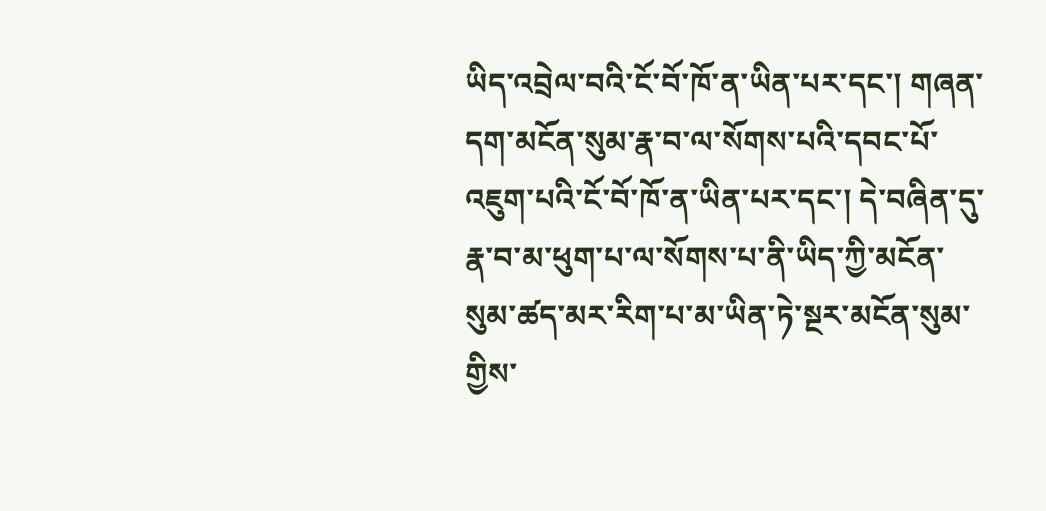ཡིད་འབྲེལ་བའི་ངོ་བོ་ཁོ་ན་ཡིན་པར་དང་། གཞན་དག་མངོན་སུམ་རྣ་བ་ལ་སོགས་པའི་དབང་པོ་འཇུག་པའི་ངོ་བོ་ཁོ་ན་ཡིན་པར་དང་། དེ་བཞིན་དུ་རྣ་བ་མ་ཕུག་པ་ལ་སོགས་པ་ནི་ཡིད་ཀྱི་མངོན་སུམ་ཚད་མར་རིག་པ་མ་ཡིན་ཏེ་སྔར་མངོན་སུམ་གྱིས་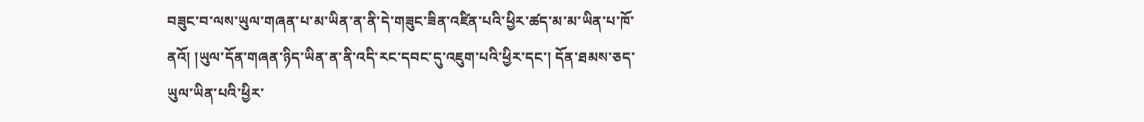བཟུང་བ་ལས་ཡུལ་གཞན་པ་མ་ཡིན་ན་ནི་དེ་གཟུང་ཟིན་འཛིན་པའི་ཕྱིར་ཚད་མ་མ་ཡིན་པ་ཁོ་ནའོ། །ཡུལ་དོན་གཞན་ཉིད་ཡིན་ན་ནི་འདི་རང་དབང་དུ་འཇུག་པའི་ཕྱིར་དང་། དོན་ཐམས་ཅད་ཡུལ་ཡིན་པའི་ཕྱིར་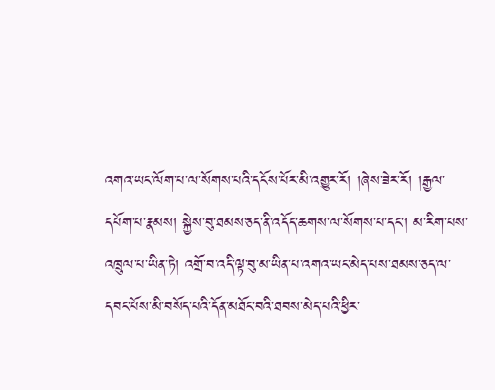འགའ་ཡང་ལོག་པ་ལ་སོགས་པའི་དངོས་པོར་མི་འགྱུར་རོ། །ཞེས་ཟེར་རོ། །རྒྱལ་དཔོག་པ་རྣམས། སྐྱེས་བུ་ཐམས་ཅད་ནི་འདོད་ཆགས་ལ་སོགས་པ་དང་། མ་རིག་པས་འཁྲུལ་པ་ཡིན་ཏེ། འགྲོ་བ་འདི་ལྟ་བུ་མ་ཡིན་པ་འགའ་ཡང་མེད་པས་ཐམས་ཅད་ལ་དབང་པོས་མི་བསོད་པའི་དོན་མཐོང་བའི་ཐབས་མེད་པའི་ཕྱིར་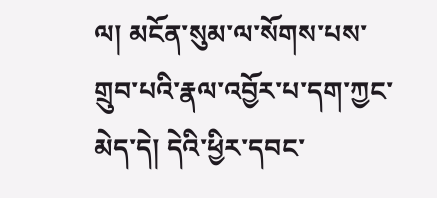ལ། མངོན་སུམ་ལ་སོགས་པས་གྲུབ་པའི་རྣལ་འབྱོར་པ་དག་ཀྱང་མེད་དེ། དེའི་ཕྱིར་དབང་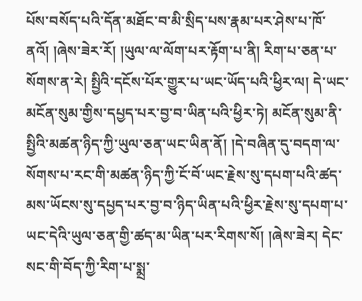པོས་བསོད་པའི་དོན་མཐོང་བ་མི་སྲིད་པས་རྣམ་པར་ཤེས་པ་ཁོ་ནའོ། །ཞེས་ཟེར་རོ། །ཡུལ་ལ་ལོག་པར་རྟོག་པ་ནི། རིག་པ་ཅན་པ་སོགས་ན་རེ། སྤྱིའི་དངོས་པོར་གྱུར་པ་ཡང་ཡོད་པའི་ཕྱིར་ལ། དེ་ཡང་མངོན་སུམ་གྱིས་དཔྱད་པར་བྱ་བ་ཡིན་པའི་ཕྱིར་ཏེ། མངོན་སུམ་ནི་སྤྱིའི་མཚན་ཉིད་ཀྱི་ཡུལ་ཅན་ཡང་ཡིན་ནོ། །དེ་བཞིན་དུ་བདག་ལ་སོགས་པ་རང་གི་མཚན་ཉིད་ཀྱི་ངོ་བོ་ཡང་རྗེས་སུ་དཔག་པའི་ཚད་མས་ཡོངས་སུ་དཔྱད་པར་བྱ་བ་ཉིད་ཡིན་པའི་ཕྱིར་རྗེས་སུ་དཔག་པ་ཡང་དེའི་ཡུལ་ཅན་གྱི་ཚད་མ་ཡིན་པར་རིགས་སོ། །ཞེས་ཟེར། དེང་སང་གི་བོད་ཀྱི་རིག་པ་སྨྲ་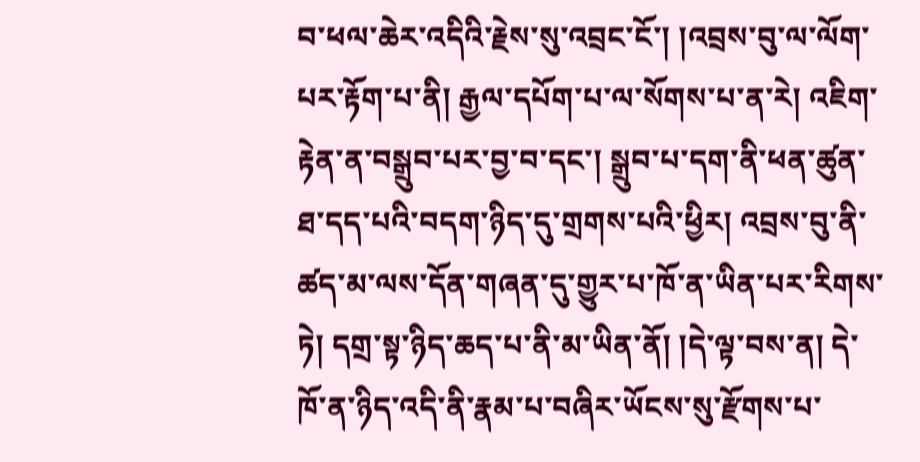བ་ཕལ་ཆེར་འདིའི་རྗེས་སུ་འབྲང་ངོ་། །འབྲས་བུ་ལ་ལོག་པར་རྟོག་པ་ནི། རྒྱལ་དཔོག་པ་ལ་སོགས་པ་ན་རེ། འཇིག་རྟེན་ན་བསྒྲུབ་པར་བྱ་བ་དང་། སྒྲུབ་པ་དག་ནི་ཕན་ཚུན་ཐ་དད་པའི་བདག་ཉིད་དུ་གྲགས་པའི་ཕྱིར། འབྲས་བུ་ནི་ཚད་མ་ལས་དོན་གཞན་དུ་གྱུར་པ་ཁོ་ན་ཡིན་པར་རིགས་ཏེ། དགྲ་སྟ་ཉིད་ཆད་པ་ནི་མ་ཡིན་ནོ། །དེ་ལྟ་བས་ན། དེ་ཁོ་ན་ཉིད་འདི་ནི་རྣམ་པ་བཞིར་ཡོངས་སུ་རྫོགས་པ་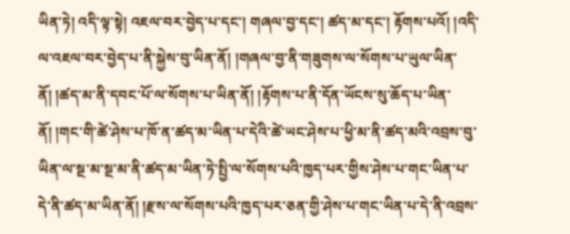ཡིན་ཏེ། འདི་ལྟ་སྟེ། འཇལ་བར་བྱེད་པ་དང་། གཞལ་བྱ་དང་། ཚད་མ་དང་། རྟོགས་པའོ། །འདི་ལ་འཇལ་བར་བྱེད་པ་ནི་སྐྱེས་བུ་ཡིན་ནོ། །གཞལ་བྱ་ནི་གཟུགས་ལ་སོགས་པ་ཡུལ་ཡིན་ནོ། །ཚད་མ་ནི་དབང་པོ་ལ་སོགས་པ་ཡིན་ནོ། །རྟོགས་པ་ནི་དོན་ཡོངས་སུ་ཆོད་པ་ཡིན་ནོ། །གང་གི་ཚེ་ཤེས་པ་ཁོ་ན་ཚད་མ་ཡིན་པ་དེའི་ཚེ་ཡང་ཤེས་པ་ཕྱི་མ་ནི་ཚད་མའི་འབྲས་བུ་ཡིན་ལ་སྔ་མ་སྔ་མ་ནི་ཚད་མ་ཡིན་ཏེ་སྤྱི་ལ་སོགས་པའི་ཁྱད་པར་གྱིས་ཤེས་པ་གང་ཡིན་པ་དེ་ནི་ཚད་མ་ཡིན་ནོ། །རྫས་ལ་སོགས་པའི་ཁྱད་པར་ཅན་གྱི་ཤེས་པ་གང་ཡིན་པ་དེ་ནི་འབྲས་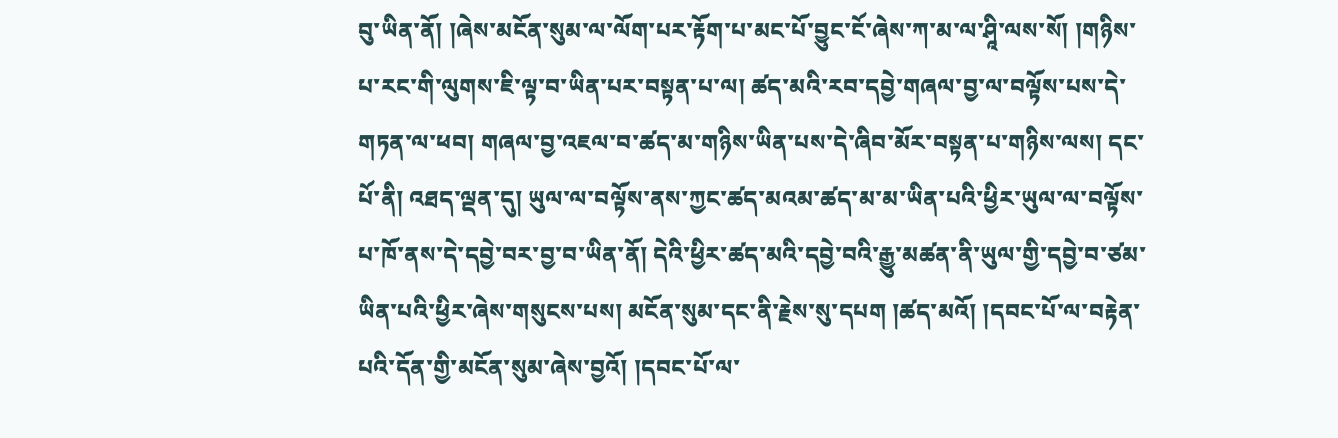བུ་ཡིན་ནོ། །ཞེས་མངོན་སུམ་ལ་ལོག་པར་རྟོག་པ་མང་པོ་བྱུང་ངོ་ཞེས་ཀ་མ་ལ་ཤཱི་ལས་སོ། །གཉིས་པ་རང་གི་ལུགས་ཇི་ལྟ་བ་ཡིན་པར་བསྟན་པ་ལ། ཚད་མའི་རབ་དབྱེ་གཞལ་བྱ་ལ་བལྟོས་པས་དེ་གཏན་ལ་ཕབ། གཞལ་བྱ་འཇལ་བ་ཚད་མ་གཉིས་ཡིན་པས་དེ་ཞིབ་མོར་བསྟན་པ་གཉིས་ལས། དང་པོ་ནི། འཐད་ལྡན་དུ། ཡུལ་ལ་བལྟོས་ནས་ཀྱང་ཚད་མའམ་ཚད་མ་མ་ཡིན་པའི་ཕྱིར་ཡུལ་ལ་བལྟོས་པ་ཁོ་ནས་དེ་དབྱེ་བར་བྱ་བ་ཡིན་ནོ། དེའི་ཕྱིར་ཚད་མའི་དབྱེ་བའི་རྒྱུ་མཚན་ནི་ཡུལ་གྱི་དབྱེ་བ་ཙམ་ཡིན་པའི་ཕྱིར་ཞེས་གསུངས་པས། མངོན་སུམ་དང་ནི་རྗེས་སུ་དཔག །ཚད་མའོ། །དབང་པོ་ལ་བརྟེན་པའི་དོན་གྱི་མངོན་སུམ་ཞེས་བྱའོ། །དབང་པོ་ལ་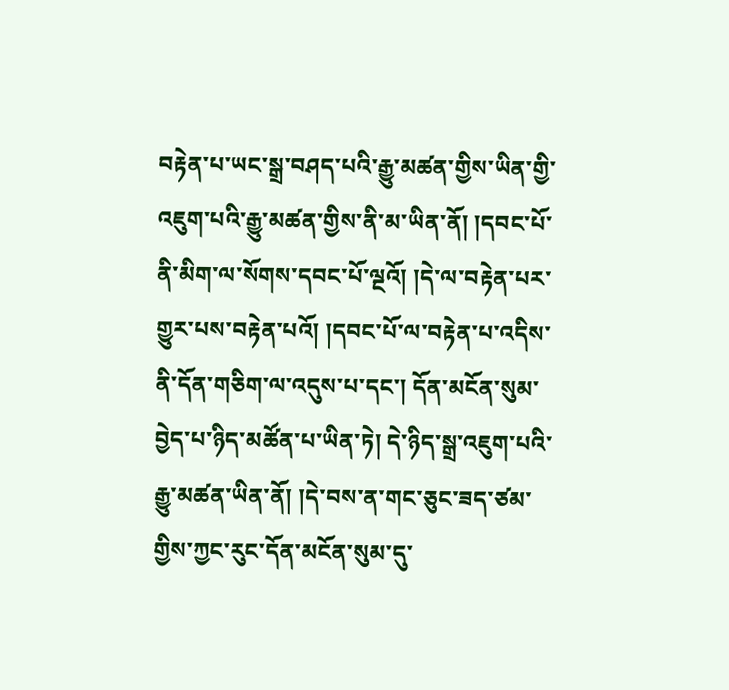བརྟེན་པ་ཡང་སྒྲ་བཤད་པའི་རྒྱུ་མཚན་གྱིས་ཡིན་གྱི་འཇུག་པའི་རྒྱུ་མཚན་གྱིས་ནི་མ་ཡིན་ནོ། །དབང་པོ་ནི་མིག་ལ་སོགས་དབང་པོ་ལྔའོ། །དེ་ལ་བརྟེན་པར་གྱུར་པས་བརྟེན་པའོ། །དབང་པོ་ལ་བརྟེན་པ་འདིས་ནི་དོན་གཅིག་ལ་འདུས་པ་དང་། དོན་མངོན་སུམ་བྱེད་པ་ཉིད་མཚོན་པ་ཡིན་ཏེ། དེ་ཉིད་སྒྲ་འཇུག་པའི་རྒྱུ་མཚན་ཡིན་ནོ། །དེ་བས་ན་གང་ཅུང་ཟད་ཙམ་གྱིས་ཀྱང་རུང་དོན་མངོན་སུམ་དུ་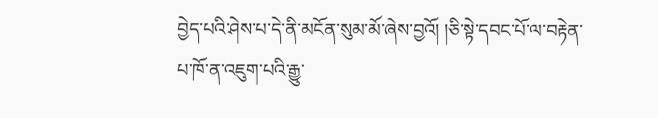བྱེད་པའི་ཤེས་པ་དེ་ནི་མངོན་སུམ་མོ་ཞེས་བྱའོ། །ཅི་སྟེ་དབང་པོ་ལ་བརྟེན་པ་ཁོ་ན་འཇུག་པའི་རྒྱུ་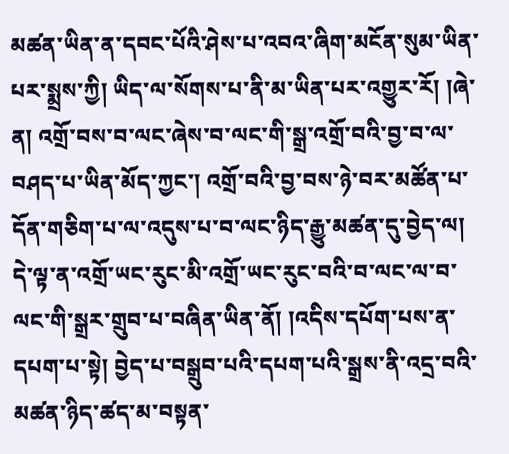མཚན་ཡིན་ན་དབང་པོའི་ཤེས་པ་འབའ་ཞིག་མངོན་སུམ་ཡིན་པར་སྨྲས་ཀྱི། ཡིད་ལ་སོགས་པ་ནི་མ་ཡིན་པར་འགྱུར་རོ། །ཞེ་ན། འགྲོ་བས་བ་ལང་ཞེས་བ་ལང་གི་སྒྲ་འགྲོ་བའི་བྱ་བ་ལ་བཤད་པ་ཡིན་མོད་ཀྱང་། འགྲོ་བའི་བྱ་བས་ཉེ་བར་མཚོན་པ་དོན་གཅིག་པ་ལ་འདུས་པ་བ་ལང་ཉིད་རྒྱུ་མཚན་དུ་བྱེད་ལ། དེ་ལྟ་ན་འགྲོ་ཡང་རུང་མི་འགྲོ་ཡང་རུང་བའི་བ་ལང་ལ་བ་ལང་གི་སྒྲར་གྲུབ་པ་བཞིན་ཡིན་ནོ། །འདིས་དཔོག་པས་ན་དཔག་པ་སྟེ། བྱེད་པ་བསྒྲུབ་པའི་དཔག་པའི་སྒྲས་ནི་འདྲ་བའི་མཚན་ཉིད་ཚད་མ་བསྟན་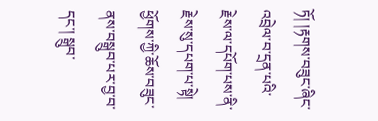ཏོ། །རྟགས་བཟུང་ཞིང་འབྲེལ་བ་དྲན་པའི་རྗེས་ལ་དཔོག་པས་ནི་རྗེས་སུ་དཔག་པ་སྟེ། ཕྱོགས་ཀྱི་ཆོས་བཟུང་ནས་བསྒྲུབ་པར་བྱ་བ་དང་། སྒྲུབ་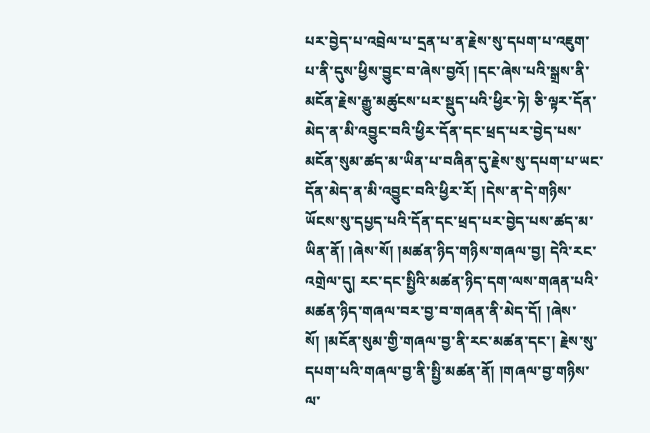པར་བྱེད་པ་འབྲེལ་པ་དྲན་པ་ན་རྗེས་སུ་དཔག་པ་འཇུག་པ་ནི་དུས་ཕྱིས་བྱུང་བ་ཞེས་བྱའོ། །དང་ཞེས་པའི་སྒྲས་ནི་མངོན་རྗེས་རྒྱུ་མཚུངས་པར་སྡུད་པའི་ཕྱིར་ཏེ། ཅི་ལྟར་དོན་མེད་ན་མི་འབྱུང་བའི་ཕྱིར་དོན་དང་ཕྲད་པར་བྱེད་པས་མངོན་སུམ་ཚད་མ་ཡིན་པ་བཞིན་དུ་རྗེས་སུ་དཔག་པ་ཡང་དོན་མེད་ན་མི་འབྱུང་བའི་ཕྱིར་རོ། །དེས་ན་དེ་གཉིས་ཡོངས་སུ་དཔྱད་པའི་དོན་དང་ཕྲད་པར་བྱེད་པས་ཚད་མ་ཡིན་ནོ། །ཞེས་སོ། །མཚན་ཉིད་གཉིས་གཞལ་བྱ། དེའི་རང་འགྲེལ་དུ། རང་དང་སྤྱིའི་མཚན་ཉིད་དག་ལས་གཞན་པའི་མཚན་ཉིད་གཞལ་བར་བྱ་བ་གཞན་ནི་མེད་དོ། །ཞེས་སོ། །མངོན་སུམ་གྱི་གཞལ་བྱ་ནི་རང་མཚན་དང་། རྗེས་སུ་དཔག་པའི་གཞལ་བྱ་ནི་སྤྱི་མཚན་ནོ། །གཞལ་བྱ་གཉིས་ལ་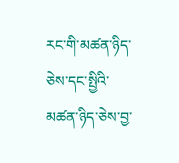རང་གི་མཚན་ཉིད་ཅེས་དང་སྤྱིའི་མཚན་ཉིད་ཅེས་བྱ་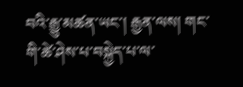བའི་རྒྱུ་མཚན་ཡང་། རྒྱན་ལས། གང་གི་ཚེ་ཤེས་པ་བསྐྱེད་པ་ལ་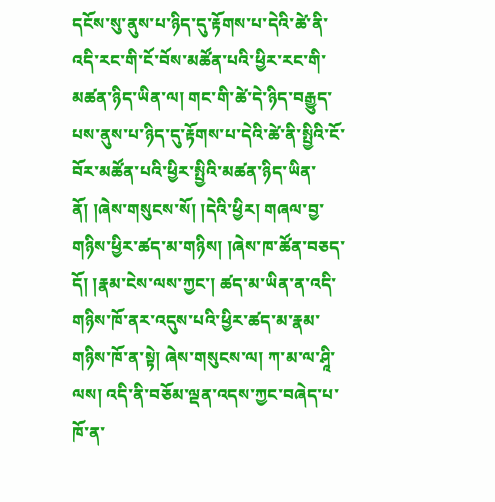དངོས་སུ་ནུས་པ་ཉིད་དུ་རྟོགས་པ་དེའི་ཚེ་ནི་འདི་རང་གི་ངོ་བོས་མཚོན་པའི་ཕྱིར་རང་གི་མཚན་ཉིད་ཡིན་ལ། གང་གི་ཚེ་དེ་ཉིད་བརྒྱུད་པས་ནུས་པ་ཉིད་དུ་རྟོགས་པ་དེའི་ཚེ་ནི་སྤྱིའི་ངོ་བོར་མཚོན་པའི་ཕྱིར་སྤྱིའི་མཚན་ཉིད་ཡིན་ནོ། །ཞེས་གསུངས་སོ། །དེའི་ཕྱིར། གཞལ་བྱ་གཉིས་ཕྱིར་ཚད་མ་གཉིས། །ཞེས་ཁ་ཚོན་བཅད་དོ། །རྣམ་ངེས་ལས་ཀྱང་། ཚད་མ་ཡིན་ན་འདི་གཉིས་ཁོ་ནར་འདུས་པའི་ཕྱིར་ཚད་མ་རྣམ་གཉིས་ཁོ་ན་སྟེ། ཞེས་གསུངས་ལ། ཀ་མ་ལ་ཤཱི་ལས། འདི་ནི་བཅོམ་ལྡན་འདས་ཀྱང་བཞེད་པ་ཁོ་ན་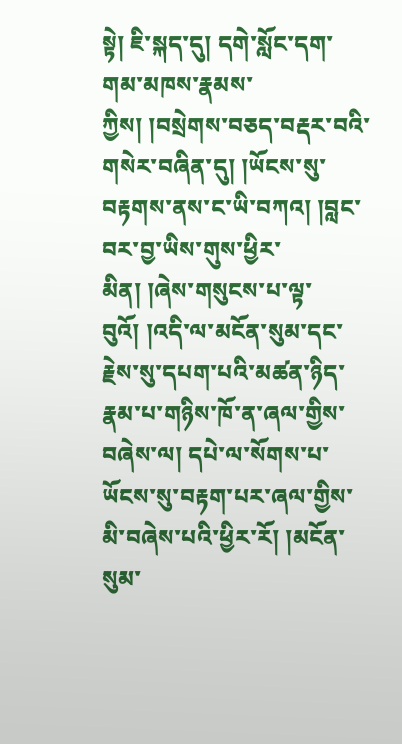སྟེ། ཇི་སྐད་དུ། དགེ་སློང་དག་གམ་མཁས་རྣམས་ཀྱིས། །བསྲེགས་བཅད་བརྡར་བའི་གསེར་བཞིན་དུ། །ཡོངས་སུ་བརྟགས་ནས་ང་ཡི་བཀའ། །བླང་བར་བྱ་ཡིས་གུས་ཕྱིར་མིན། །ཞེས་གསུངས་པ་ལྟ་བུའོ། །འདི་ལ་མངོན་སུམ་དང་རྗེས་སུ་དཔག་པའི་མཚན་ཉིད་རྣམ་པ་གཉིས་ཁོ་ན་ཞལ་གྱིས་བཞེས་ལ། དཔེ་ལ་སོགས་པ་ཡོངས་སུ་བརྟག་པར་ཞལ་གྱིས་མི་བཞེས་པའི་ཕྱིར་རོ། །མངོན་སུམ་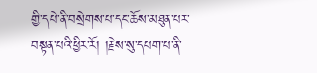གྱི་དཔེ་ནི་བསྲེགས་པ་དང་ཆོས་མཐུན་པར་བསྟན་པའི་ཕྱིར་རོ། །རྗེས་སུ་དཔག་པ་ནི་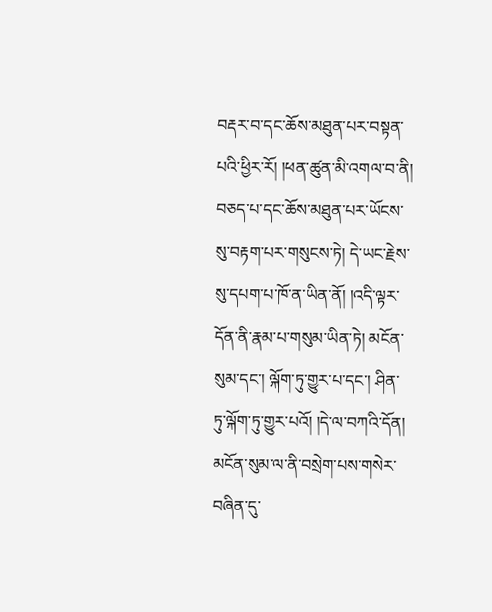བརྡར་བ་དང་ཆོས་མཐུན་པར་བསྟན་པའི་ཕྱིར་རོ། །ཕན་ཚུན་མི་འགལ་བ་ནི། བཅད་པ་དང་ཆོས་མཐུན་པར་ཡོངས་སུ་བརྟག་པར་གསུངས་ཏེ། དེ་ཡང་རྗེས་སུ་དཔག་པ་ཁོ་ན་ཡིན་ནོ། །འདི་ལྟར་དོན་ནི་རྣམ་པ་གསུམ་ཡིན་ཏེ། མངོན་སུམ་དང་། ལྐོག་ཏུ་གྱུར་པ་དང་། ཤིན་ཏུ་ལྐོག་ཏུ་གྱུར་པའོ། །དེ་ལ་བཀའི་དོན། མངོན་སུམ་ལ་ནི་བསྲེག་པས་གསེར་བཞིན་དུ་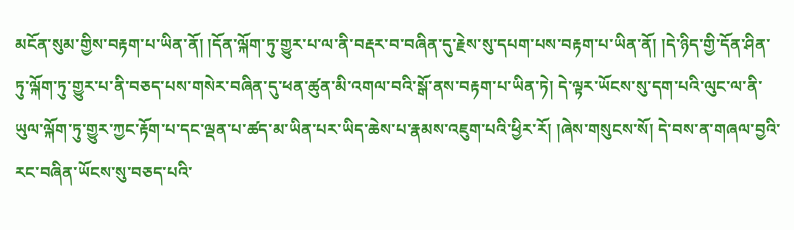མངོན་སུམ་གྱིས་བརྟག་པ་ཡིན་ནོ། །དོན་ལྐོག་ཏུ་གྱུར་པ་ལ་ནི་བརྡར་བ་བཞིན་དུ་རྗེས་སུ་དཔག་པས་བརྟག་པ་ཡིན་ནོ། །དེ་ཉིད་གྱི་དོན་ཤིན་ཏུ་ལྐོག་ཏུ་གྱུར་པ་ནི་བཅད་པས་གསེར་བཞིན་དུ་ཕན་ཚུན་མི་འགལ་བའི་སྒོ་ནས་བརྟག་པ་ཡིན་ཏེ། དེ་ལྟར་ཡོངས་སུ་དག་པའི་ལུང་ལ་ནི་ཡུལ་ལྐོག་ཏུ་གྱུར་ཀྱང་རྟོག་པ་དང་ལྡན་པ་ཚད་མ་ཡིན་པར་ཡིད་ཆེས་པ་རྣམས་འཇུག་པའི་ཕྱིར་རོ། །ཞེས་གསུངས་སོ། དེ་བས་ན་གཞལ་བྱའི་རང་བཞིན་ཡོངས་སུ་བཅད་པའི་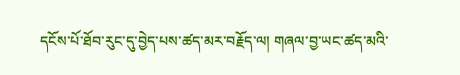དངོས་པོ་ཐོབ་རུང་དུ་བྱེད་པས་ཚད་མར་བརྗོད་ལ། གཞལ་བྱ་ཡང་ཚད་མའི་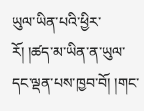ཡུལ་ཡིན་པའི་ཕྱིར་རོ། །ཚད་མ་ཡིན་ན་ཡུལ་དང་ལྡན་པས་ཁྱབ་བོ། །གང་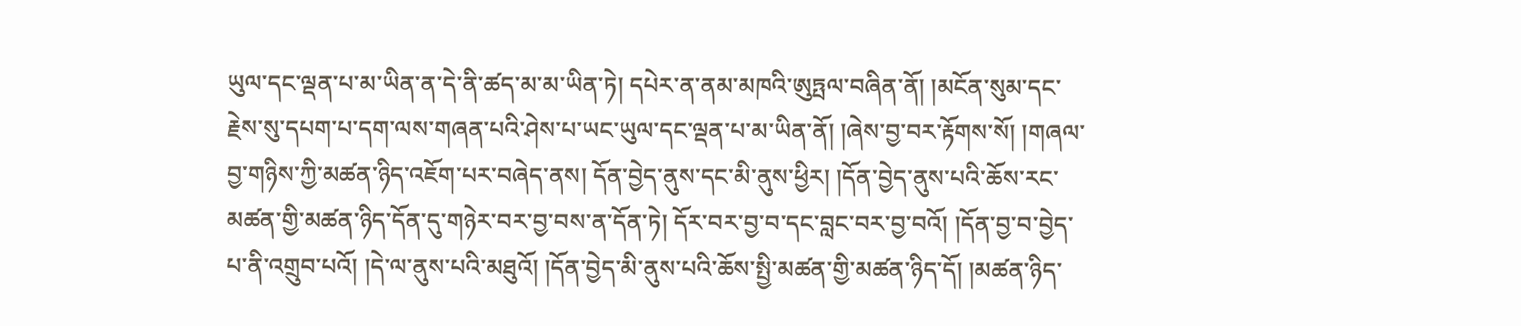ཡུལ་དང་ལྡན་པ་མ་ཡིན་ན་དེ་ནི་ཚད་མ་མ་ཡིན་ཏེ། དཔེར་ན་ནམ་མཁའི་ཨུཏྤལ་བཞིན་ནོ། །མངོན་སུམ་དང་རྗེས་སུ་དཔག་པ་དག་ལས་གཞན་པའི་ཤེས་པ་ཡང་ཡུལ་དང་ལྡན་པ་མ་ཡིན་ནོ། །ཞེས་བྱ་བར་རྟོགས་སོ། །གཞལ་བྱ་གཉིས་ཀྱི་མཚན་ཉིད་འཇོག་པར་བཞེད་ནས། དོན་བྱེད་ནུས་དང་མི་ནུས་ཕྱིར། །དོན་བྱེད་ནུས་པའི་ཆོས་རང་མཚན་གྱི་མཚན་ཉིད་དོན་དུ་གཉེར་བར་བྱ་བས་ན་དོན་ཏེ། དོར་བར་བྱ་བ་དང་བླང་བར་བྱ་བའོ། །དོན་བྱ་བ་བྱེད་པ་ནི་འགྲུབ་པའོ། །དེ་ལ་ནུས་པའི་མཐུའོ། །དོན་བྱེད་མི་ནུས་པའི་ཆོས་སྤྱི་མཚན་གྱི་མཚན་ཉིད་དོ། །མཚན་ཉིད་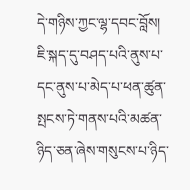དེ་གཉིས་ཀྱང་ལྷ་དབང་བློས། ཇི་སྐད་དུ་བཤད་པའི་ནུས་པ་དང་ནུས་པ་མེད་པ་ཕན་ཚུན་སྤངས་ཏེ་གནས་པའི་མཚན་ཉིད་ཅན་ཞེས་གསུངས་པ་ཉིད་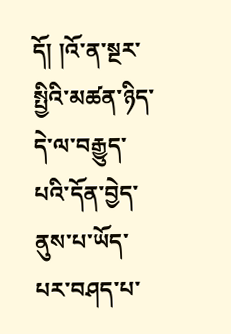དོ། །འོ་ན་སྔར་སྤྱིའི་མཚན་ཉིད་དེ་ལ་བརྒྱུད་པའི་དོན་བྱེད་ནུས་པ་ཡོད་པར་བཤད་པ་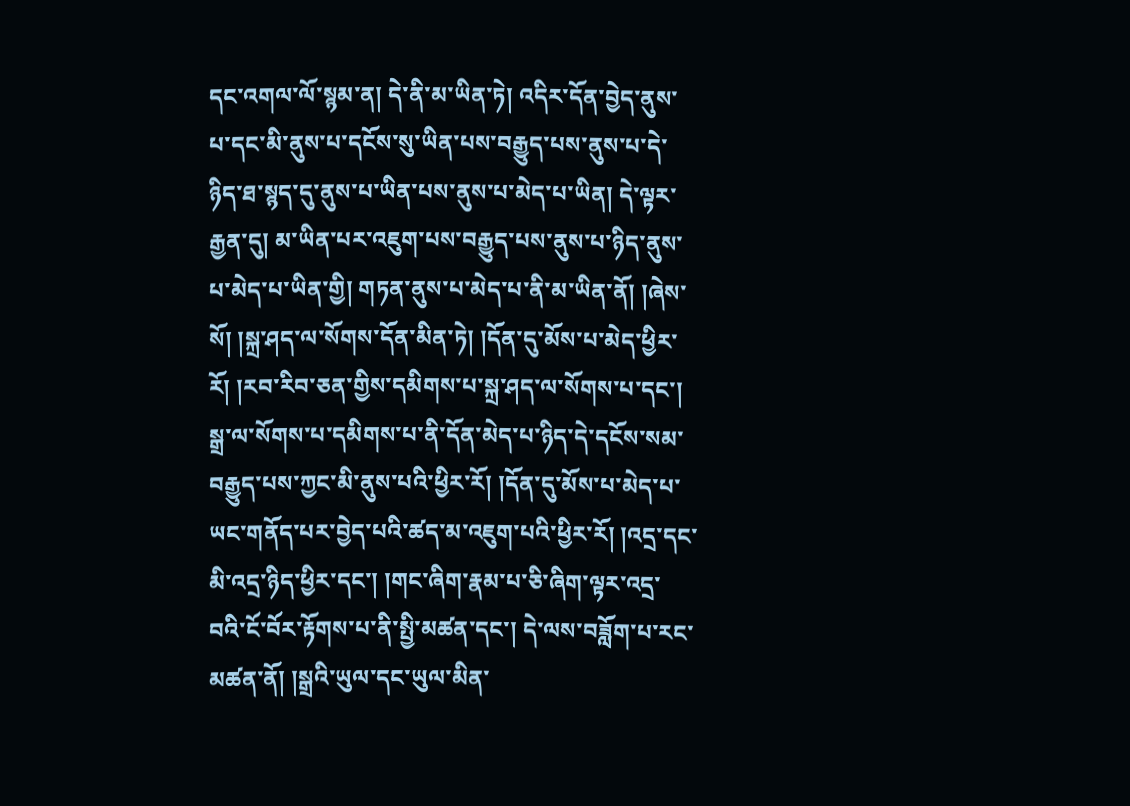དང་འགལ་ལོ་སྙམ་ན། དེ་ནི་མ་ཡིན་ཏེ། འདིར་དོན་བྱེད་ནུས་པ་དང་མི་ནུས་པ་དངོས་སུ་ཡིན་པས་བརྒྱུད་པས་ནུས་པ་དེ་ཉིད་ཐ་སྙད་དུ་ནུས་པ་ཡིན་པས་ནུས་པ་མེད་པ་ཡིན། དེ་ལྟར་རྒྱན་དུ། མ་ཡིན་པར་འཇུག་པས་བརྒྱུད་པས་ནུས་པ་ཉིད་ནུས་པ་མེད་པ་ཡིན་གྱི། གཏན་ནུས་པ་མེད་པ་ནི་མ་ཡིན་ནོ། །ཞེས་སོ། །སྐྲ་ཤད་ལ་སོགས་དོན་མིན་ཏེ། །དོན་དུ་མོས་པ་མེད་ཕྱིར་རོ། །རབ་རིབ་ཅན་གྱིས་དམིགས་པ་སྐྲ་ཤད་ལ་སོགས་པ་དང་། སྒྲ་ལ་སོགས་པ་དམིགས་པ་ནི་དོན་མེད་པ་ཉིད་དེ་དངོས་སམ་བརྒྱུད་པས་ཀྱང་མི་ནུས་པའི་ཕྱིར་རོ། །དོན་དུ་མོས་པ་མེད་པ་ཡང་གནོད་པར་བྱེད་པའི་ཚད་མ་འཇུག་པའི་ཕྱིར་རོ། །འདྲ་དང་མི་འདྲ་ཉིད་ཕྱིར་དང་། །གང་ཞིག་རྣམ་པ་ཅི་ཞིག་ལྟར་འདྲ་བའི་ངོ་བོར་རྟོགས་པ་ནི་སྤྱི་མཚན་དང་། དེ་ལས་བཟློག་པ་རང་མཚན་ནོ། །སྒྲའི་ཡུལ་དང་ཡུལ་མིན་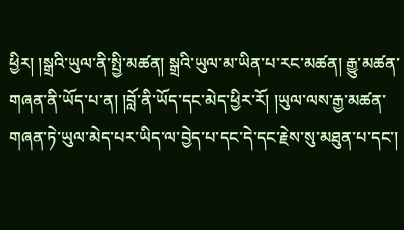ཕྱིར། །སྒྲའི་ཡུལ་ནི་སྤྱི་མཚན། སྒྲའི་ཡུལ་མ་ཡིན་པ་རང་མཚན། རྒྱུ་མཚན་གཞན་ནི་ཡོད་པ་ན། །བློ་ནི་ཡོད་དང་མེད་ཕྱིར་རོ། །ཡུལ་ལས་རྒྱ་མཚན་གཞན་ཏེ་ཡུལ་མེད་པར་ཡིད་ལ་བྱེད་པ་དང་དེ་དང་རྗེས་སུ་མཐུན་པ་དང་།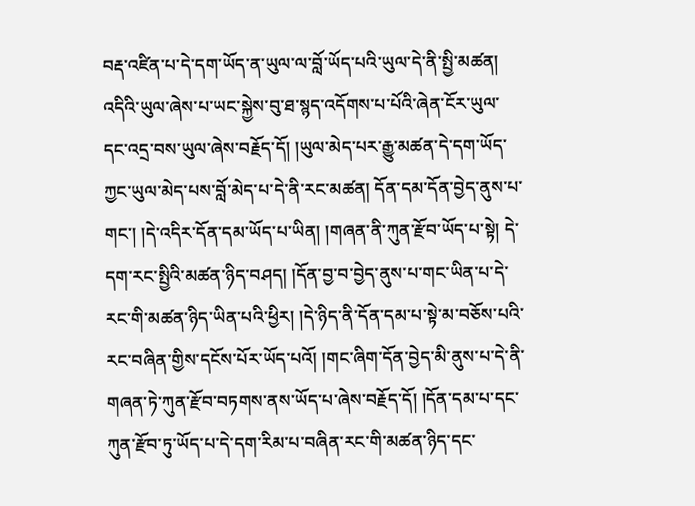བརྡ་འཛིན་པ་དེ་དག་ཡོད་ན་ཡུལ་ལ་བློ་ཡོད་པའི་ཡུལ་དེ་ནི་སྤྱི་མཚན། འདིའི་ཡུལ་ཞེས་པ་ཡང་སྐྱེས་བུ་ཐ་སྙད་འདོགས་པ་པོའི་ཞེན་ངོར་ཡུལ་དང་འདྲ་བས་ཡུལ་ཞེས་བརྗོད་དོ། །ཡུལ་མེད་པར་རྒྱུ་མཚན་དེ་དག་ཡོད་ཀྱང་ཡུལ་མེད་པས་བློ་མེད་པ་དེ་ནི་རང་མཚན། དོན་དམ་དོན་བྱེད་ནུས་པ་གང་། །དེ་འདིར་དོན་དམ་ཡོད་པ་ཡིན། །གཞན་ནི་ཀུན་རྫོབ་ཡོད་པ་སྟེ། དེ་དག་རང་སྤྱིའི་མཚན་ཉིད་བཤད། །དོན་བྱ་བ་བྱེད་ནུས་པ་གང་ཡིན་པ་དེ་རང་གི་མཚན་ཉིད་ཡིན་པའི་ཕྱིར། །དེ་ཉིད་ནི་དོན་དམ་པ་སྟེ་མ་བཅོས་པའི་རང་བཞིན་གྱིས་དངོས་པོར་ཡོད་པའོ། །གང་ཞིག་དོན་བྱེད་མི་ནུས་པ་དེ་ནི་གཞན་ཏེ་ཀུན་རྫོབ་བཏགས་ནས་ཡོད་པ་ཞེས་བརྗོད་དོ། །དོན་དམ་པ་དང་ཀུན་རྫོབ་ཏུ་ཡོད་པ་དེ་དག་རིམ་པ་བཞིན་རང་གི་མཚན་ཉིད་དང་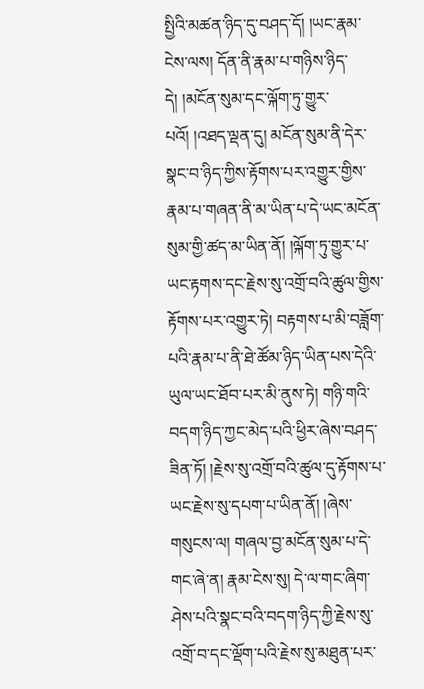སྤྱིའི་མཚན་ཉིད་དུ་བཤད་དོ། །ཡང་རྣམ་ངེས་ལས། དོན་ནི་རྣམ་པ་གཉིས་ཉིད་དེ། །མངོན་སུམ་དང་ལྐོག་ཏུ་གྱུར་པའོ། །འཐད་ལྡན་དུ། མངོན་སུམ་ནི་དེར་སྣང་བ་ཉིད་ཀྱིས་རྟོགས་པར་འགྱུར་གྱིས་རྣམ་པ་གཞན་ནི་མ་ཡིན་པ་དེ་ཡང་མངོན་སུམ་གྱི་ཚད་མ་ཡིན་ནོ། །ལྐོག་ཏུ་གྱུར་པ་ཡང་རྟགས་དང་རྗེས་སུ་འགྲོ་བའི་ཚུལ་གྱིས་རྟོགས་པར་འགྱུར་ཏེ། བརྟགས་པ་མི་བཟློག་པའི་རྣམ་པ་ནི་ཐེ་ཚོམ་ཉིད་ཡིན་པས་དེའི་ཡུལ་ཡང་ཐོབ་པར་མི་ནུས་ཏེ། གཉི་གའི་བདག་ཉིད་ཀྱང་མེད་པའི་ཕྱིར་ཞེས་བཤད་ཟིན་ཏོ། །རྗེས་སུ་འགྲོ་བའི་ཚུལ་དུ་རྟོགས་པ་ཡང་རྗེས་སུ་དཔག་པ་ཡིན་ནོ། །ཞེས་གསུངས་ལ། གཞལ་བྱ་མངོན་སུམ་པ་དེ་གང་ཞེ་ན། རྣམ་ངེས་སུ། དེ་ལ་གང་ཞིག་ཤེས་པའི་སྣང་བའི་བདག་ཉིད་ཀྱི་རྗེས་སུ་འགྲོ་བ་དང་ལྡོག་པའི་རྗེས་སུ་མཐུན་པར་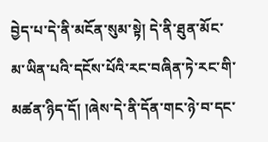བྱེད་པ་དེ་ནི་མངོན་སུམ་སྟེ། དེ་ནི་ཐུན་མོང་མ་ཡིན་པའི་དངོས་པོའི་རང་བཞིན་ཏེ་རང་གི་མཚན་ཉིད་དོ། །ཞེས་དེ་ནི་དོན་གང་ཉེ་བ་དང་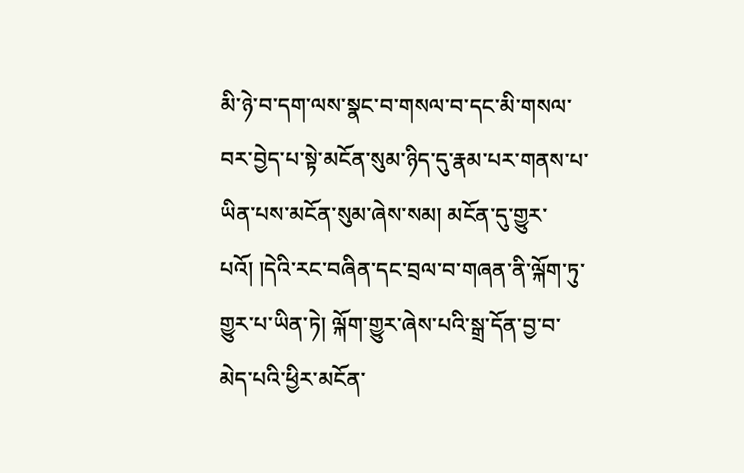མི་ཉེ་བ་དག་ལས་སྣང་བ་གསལ་བ་དང་མི་གསལ་བར་བྱེད་པ་སྟེ་མངོན་སུམ་ཉིད་དུ་རྣམ་པར་གནས་པ་ཡིན་པས་མངོན་སུམ་ཞེས་སམ། མངོན་དུ་གྱུར་པའོ། །དེའི་རང་བཞིན་དང་བྲལ་བ་གཞན་ནི་ལྐོག་ཏུ་གྱུར་པ་ཡིན་ཏེ། ལྐོག་གྱུར་ཞེས་པའི་སྒྲ་དོན་བྱ་བ་མེད་པའི་ཕྱིར་མངོན་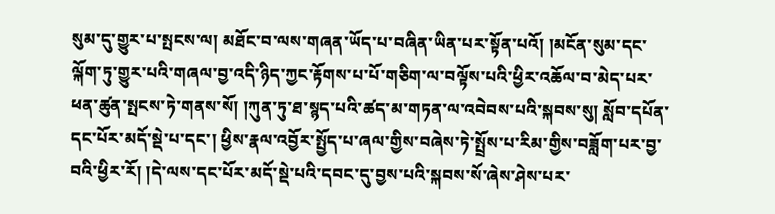སུམ་དུ་གྱུར་པ་སྤངས་ལ། མཐོང་བ་ལས་གཞན་ཡོད་པ་བཞིན་ཡིན་པར་སྟོན་པའོ། །མངོན་སུམ་དང་ལྐོག་ཏུ་གྱུར་པའི་གཞལ་བྱ་འདི་ཉིད་ཀྱང་རྟོགས་པ་པོ་གཅིག་ལ་བལྟོས་པའི་ཕྱིར་འཆོལ་བ་མེད་པར་ཕན་ཚུན་སྤངས་ཏེ་གནས་སོ། །ཀུན་ཏུ་ཐ་སྙད་པའི་ཚད་མ་གཏན་ལ་འབེབས་པའི་སྐབས་སུ། སློབ་དཔོན་དང་པོར་མདོ་སྡེ་པ་དང་། ཕྱིས་རྣལ་འབྱོར་སྤྱོད་པ་ཞལ་གྱིས་བཞེས་ཏེ་སྤྲོས་པ་རིམ་གྱིས་བཟློག་པར་བྱ་བའི་ཕྱིར་རོ། །དེ་ལས་དང་པོར་མདོ་སྡེ་པའི་དབང་དུ་བྱས་པའི་སྐབས་སོ་ཞེས་ཤེས་པར་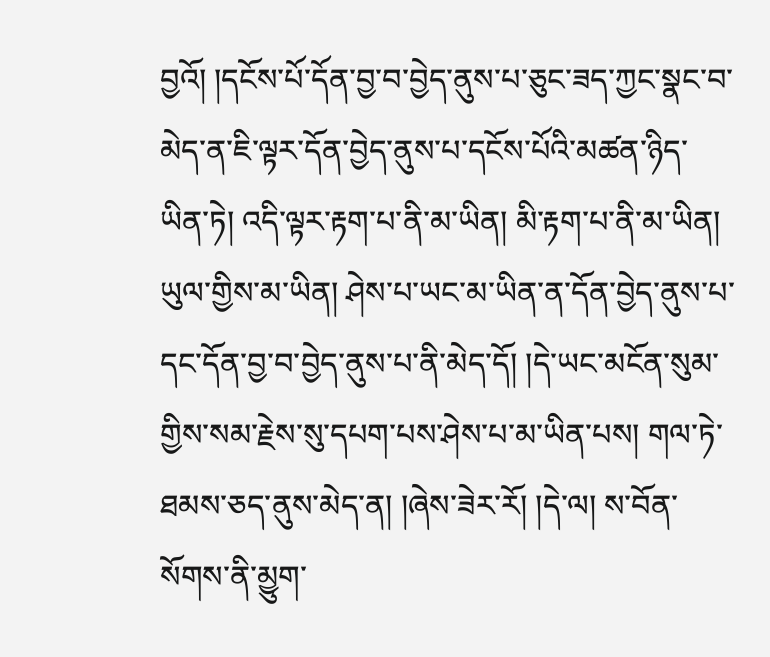བྱའོ། །དངོས་པོ་དོན་བྱ་བ་བྱེད་ནུས་པ་ཅུང་ཟད་ཀྱང་སྣང་བ་མེད་ན་ཇི་ལྟར་དོན་བྱེད་ནུས་པ་དངོས་པོའི་མཚན་ཉིད་ཡིན་ཏེ། འདི་ལྟར་རྟག་པ་ནི་མ་ཡིན། མི་རྟག་པ་ནི་མ་ཡིན། ཡུལ་གྱིས་མ་ཡིན། ཤེས་པ་ཡང་མ་ཡིན་ན་དོན་བྱེད་ནུས་པ་དང་དོན་བྱ་བ་བྱེད་ནུས་པ་ནི་མེད་དོ། །དེ་ཡང་མངོན་སུམ་གྱིས་སམ་རྗེས་སུ་དཔག་པས་ཤེས་པ་མ་ཡིན་པས། གལ་ཏེ་ཐམས་ཅད་ནུས་མེད་ན། །ཞེས་ཟེར་རོ། །དེ་ལ། ས་བོན་སོགས་ནི་མྱུག་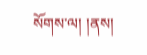སོགས་ལ། །ནས།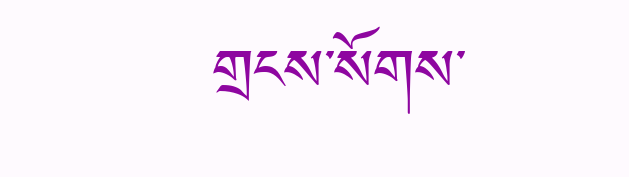གྲངས་སོགས་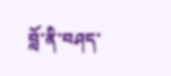བློ་ནི་བཤད་